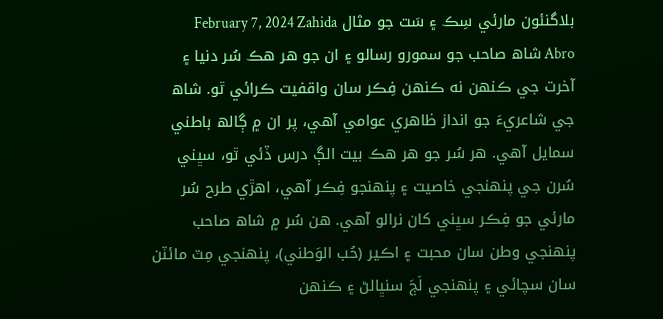بلاگنئون مارئي سِڪ ۽ سَت جو مثال February 7, 2024 Zahida Abro شاھ صاحب جو سمورو رسالو ۽ ان جو ھر ھڪ سُر دنيا ۽ آخرت جي ڪنهن نه ڪنهن فِڪر سان واقفيت ڪرائي ٿو. شاھ جي شاعريءَ جو انداز ظاھري عوامي آھي، پر ان ۾ ڳالھ باطني سمايل آھي. ھر سُر جو ھر ھڪ بيت الڳ درس ڏئي ٿو، سڀني سُرن جي پنهنجي خاصيت ۽ پنهنجو فِڪر آھي، اھڙي طرح سُر مارئي جو فِڪر سڀني کان نرالو آھي. ھن سُر ۾ شاھ صاحب پنهنجي وطن سان محبت ۽ اڪير (حُب الوَطني)، پنهنجي مِٽ مائٽن سان سچائي ۽ پنهنجي لَڄَ سنڀالڻ ۽ ڪنهن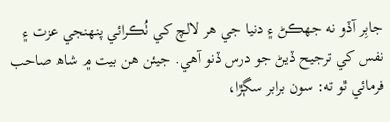جابِر آڏو نه جھڪڻ ۽ دنيا جي ھر لالچ کي ٺُڪرائي پنهنجي عزت ۽ نفس کي ترجيح ڏيڻ جو درس ڏنو آھي. جيئن ھن بيت ۾ شاھ صاحب فرمائي ٿو ته: سون برابر سڳڙا،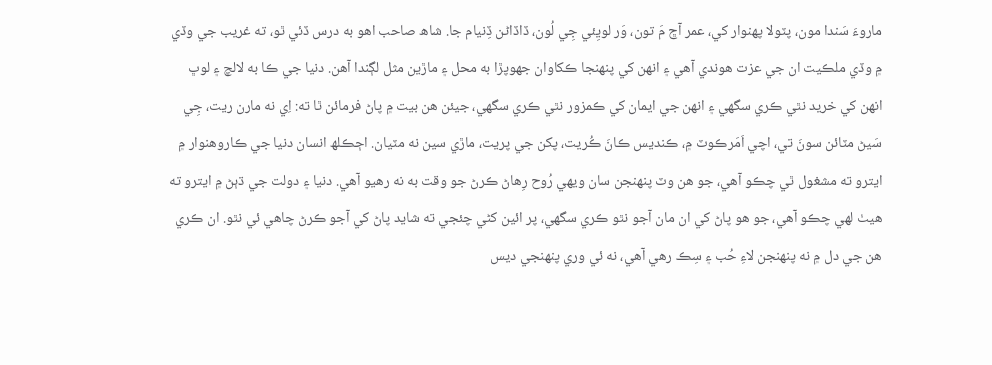ماروءَ سَندا مون، پٽولا پھنوار کي، عمر آڇ مَ تون، وَر لويِئي جِي لُون، ڏاڏاڻن ڏِنيام جا. شاھ صاحب اھو به درس ڏئي ٿو، ته غريب جي وڏي ۾ وڏي ملڪيت ان جي عزت ھوندي آھي ۽ انهن کي پنھنجا ڪکاوان جھوپڙا به محل ۽ ماڙين مثل لڳندا آھن. دنيا جي ڪا به لالچ ۽ لوڀ انهن کي خريد نٿي ڪري سگھي ۽ انھن جي ايمان کي ڪمزور نٿي ڪري سگھي، جيئن ھن بيت ۾ پاڻ فرمائن ٿا ته: اِي نه مارن ريت، جِي سَيڻ مٽائن سونَ تي، اچي اَمَرڪوٽ ۾، ڪنديس ڪانَ ڪُريت، پکن جي پريت، ماڙي سين نه مٽيان. اڄڪلھ انسان دنيا جي ڪاروھنوار ۾ ايترو ته مشغول ٿي چڪو آھي، جو ھن وٽ پنهنجن سان ويھي رُوح رِھاڻ ڪرڻ جو وقت به نه رھيو آھي. دنيا ۽ دولت جي ڌٻڻ ۾ ايترو ته ھيٺ لھي چڪو آھي، جو ھو پاڻ کي ان مان آجو نٿو ڪري سگهي، پر ائين کڻي چئجي ته شايد پاڻ کي آجو ڪرڻ چاھي ئي نٿو. ان ڪري ھن جي دل ۾ نه پنهنجن لاءِ حُب ۽ سِڪ رھي آھي، نه ئي وري پنهنجي ديس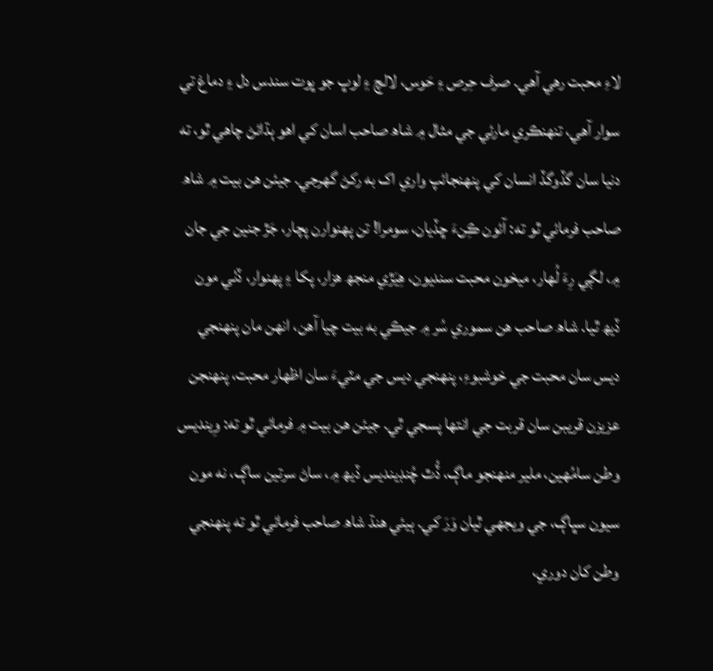لاءِ محبت رھي آھي. صرف حِرص ۽ حَوس، لالچ ۽ لوڀ جو ڀوت سندس دل ۽ دماغ تي سوار آھي، تنھنڪري مارئي جي مثال ۾ شاھ صاحب اسان کي اھو ٻڌائڻ چاھي ٿو، ته دنيا سان گڏوگڏ انسان کي پنھنجائپ واري اک به رکڻ گھرجي. جيئن ھن بيت ۾ شاھ صاحب فرمائي ٿو ته: آئون ڪِنءَ ڇڏيان، سومرا! تن پھنوارن پچار، جَڙ جنين جي جان ۾، لڳي رِءَ لُھار، ميخون محبت سنديون، ھِيَڙي منجھ ھزار، پکا ۽ پھنوار، ڏٺي مون ڏيھ ٿيا. شاھ صاحب ھن سموري سُر ۾ جيڪي به بيت چيا آھن، انھن مان پنهنجي ديس سان محبت جي خوشبوءِ، پنهنجي ديس جي مٽيءَ سان اظھار محبت، پنهنجن عزيزن قريبن سان قربت جي انتھا پسجي ٿي. جيئن ھن بيت ۾ فرمائي ٿو ته: وِينديس وطن سامُھين، ملير منھنجو ماڳ، ڏُٿ چُنڊينديس ڏيھ ۾، ساڻ سرتين ساڳ، نه مون سيون سڀاڳ، جي ويجھي ٿيان وَرَ کي. ٻيئي ھنڌ شاھ صاحب فرمائي ٿو ته پنهنجي وطن کان دوري،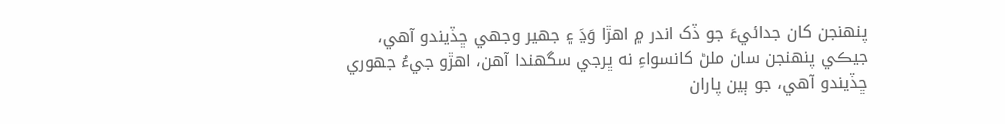پنهنجن کان جدائيءَ جو ڏک اندر ۾ اھڙا وَڍَ ۽ جھير وجھي ڇڏيندو آھي، جيڪي پنهنجن سان ملڻ کانسواءِ نه ڀرجي سگھندا آھن، اھڙو جيءُ جھوري ڇڏيندو آھي، جو ٻين پاران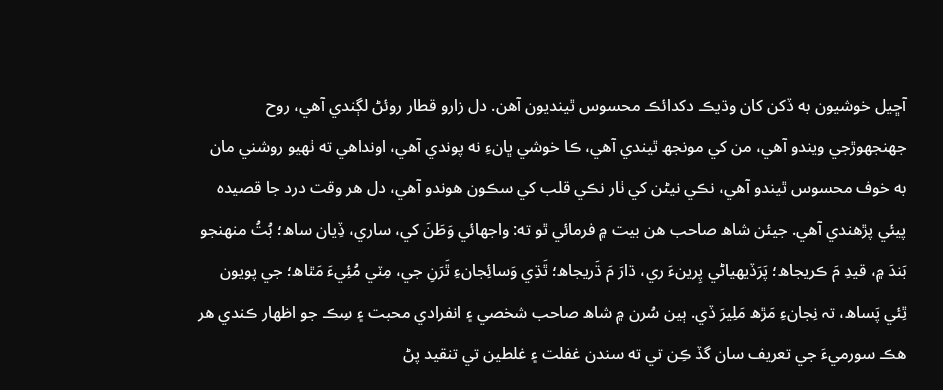آڇيل خوشيون به ڏکن کان وڌيڪ دکدائڪ محسوس ٿينديون آھن. دل زارو قطار روئڻ لڳندي آھي، روح جھنجھوڙجي ويندو آھي، من کي مونجھ ٿيندي آھي، ڪا خوشي ڀانءِ نه پوندي آھي، اونداھي ته ٺھيو روشني مان به خوف محسوس ٿيندو آھي، نڪي نيڻن کي ٺار نڪي قلب کي سڪون ھوندو آھي، دل ھر وقت درد جا قصيده پيئي پڙھندي آھي. جيئن شاھ صاحب ھن بيت ۾ فرمائي ٿو ته: واجهائي وَطَنَ کي، ساري، ڏِيان ساھ؛ بُتُ منھنجو بَندَ ۾، قيدِ مَ ڪريجاھ؛ پَرَڏيھياڻي پِرينءَ ري، ڌارَ مَ ڌَريجاھ؛ ٿَڌِي وَسائِجانءِ ٿَرَنِ جي، مِٽي مُئِيءَ مَٿاھ؛ جي پويون ٿِئي پَساھ، تہ نِجانءِ مَڙھ مَلِيرَ ڏي. ٻين سُرن ۾ شاھ صاحب شخصي ۽ انفرادي محبت ۽ سِڪ جو اظھار ڪندي ھر ھڪ سورميءَ جي تعريف سان گڏ ڪِن تي ته سندن غفلت ۽ غلطين تي تنقيد پڻ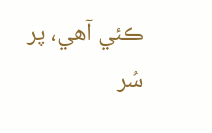ڪئي آھي، پر سُر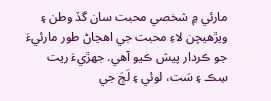مارئي ۾ شخصي محبت سان گڏ وطن ۽ ويڙھيچن لاءِ محبت جي اھڃاڻ طور مارئيءَ جو ڪردار پيش ڪيو آھي. جھڙيءَ ريت سِڪ ۽ سَت، لوئي ۽ لَڄَ جي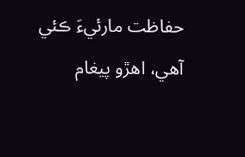حفاظت مارئيءَ ڪئي آھي، اھڙو پيغام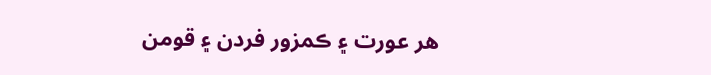ھر عورت ۽ ڪمزور فردن ۽ قومن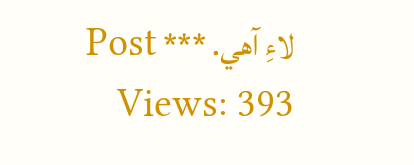لاءِ آھي. *** Post Views: 393